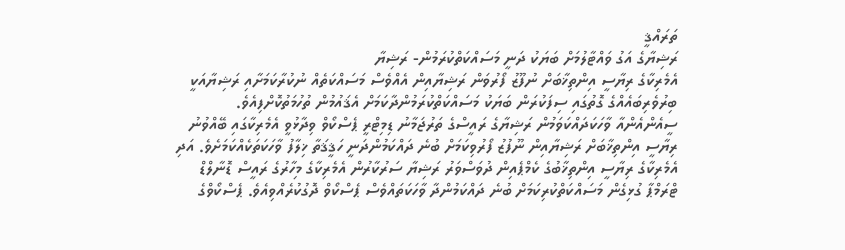ތަރައްޤީ
ރަޝިޔާގެ އަގު ވައްޓާލުމަށް ބަޔަކު ދަނީ މަސައްކަތްކުރަމުން- ރަޝިޔާ
އެމެރިކާގެ ރިޔާސީ އިންތިޚާބަށް ނުފޫޒު ފޯރުވަން ރަޝިޔާއިން އެއްވެސް މަސައްކަތެއް ނުކުރާކަމަށާއި ރަޝިޔާއަކީ ބިރުވެރިބައެއްގެ ގޮތުގައި ސިފަކުރަން ބަޔަކު މަސައްކަތްކުރަމުންދާކަމަށް އެޤައުމުން ތުހުމަތުކޮށްފިއެވެ.
ސީއެންއެންއާ ވާހަކަދައްކަވަމުން ރަޝިޔާގެ ރައީސްގެ ތަރުޖަމާނު ޑިމިޓްރީ ޕެސްކޯވް ވިދާޅުވީ އެމެރިކާގައި ބޭއްވުނު ރިޔާސީ އިންތިޚާބަށް ރަޝިޔާއިން ނޫފުޒު ފޯރުވިކަމަށް ބުނެ ދައްކަމުންދަނީ ހަޤީޤަތާ ޚިލާފު ވާހަކަތަކެއްކަމަށެވެ. އަދި އެމެރިކާގެ ރިޔާސީ އިންތިޚާބުގެ ކެމްޕެއިން ދުވަސްވަރު ރަޝިޔާ ސަރުކާރުން އެމެރިކާގެ މިހާރުގެ ރައީސް ޑޮނާލްޑް ޓްރަމްޕާ ގުޅިގެން މަސައްކަތްކުރިކަމަށް ބުނެ ދައްކަމުންދާ ވާހަކަތައްވެސް ޕެސްކޯވް ދޮގުކުރެއްވިއެވެ. ޕެސްކޯވްގެ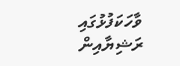ވާހަކަފުޅުގައި ރަޝިޔާއިން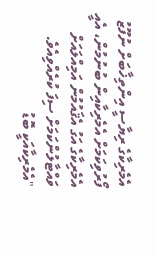އެމެރިކާގެ ރިޔާސީ އިންތިޚާބަށް ނުފޫޒު ފޯރުވިކަމަށް އެމެރިކާއިން ބުނުމުން، އެއީ އެމެރިކާގެ އަގު އެޤައުމުން އަމިއްލައަށް ވައްޓާލުންކަމަށް ސިފަ ކުރެއްވިއެވެ.
"އެމެރިކާއަކީ ބޮޑު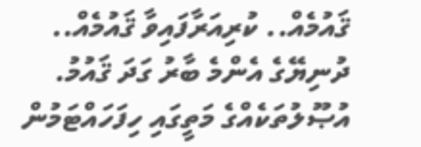ޤައުމެއް.. ކުރިއަރާފައިވާ ޤައުމެއް.. ދުނިޔޭގެ އެންމެ ބާރު ގަދަ ޤައުމު. އުޞޫލުތަކެއްގެ މަތީގައި ހިފަހައްޓަމުން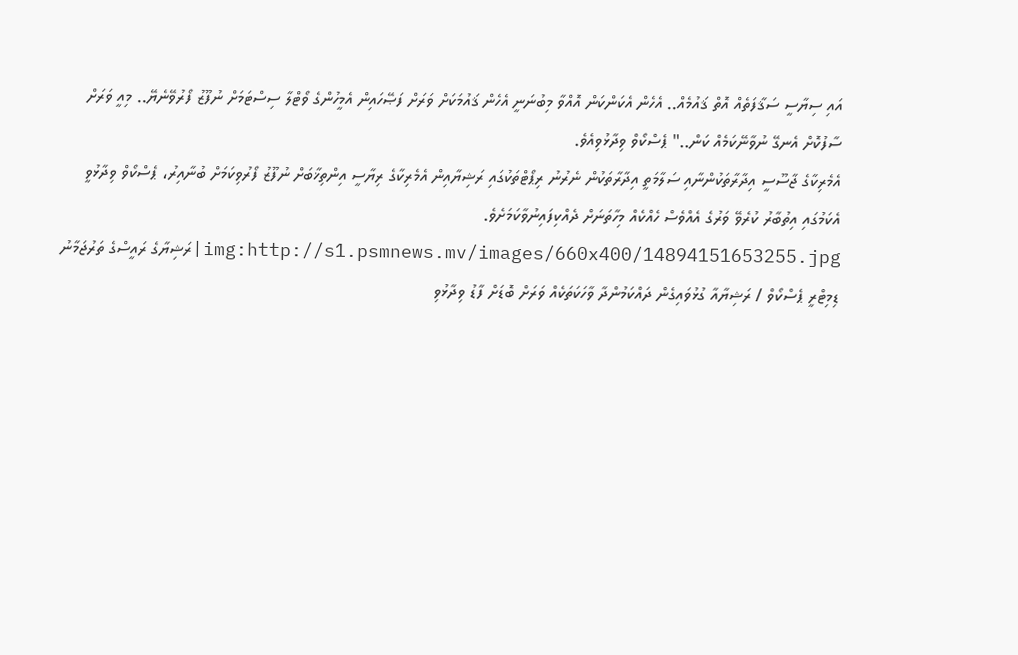އައި ސިޔާސީ ސަޤާފަތެއް އޮތް ޤައުމެއް.. އެހެން އެކަންކަން އޮއްވާ މިބުނަނީ އެހެން ޤައުމަކަށް ވަރަށް ފަޞޭހައިން އެމީހުންގެ ވޯޓްލާ ސިސްޓަމަށް ނުފޫޒު ފޯރުވޭނެޔޭ.. މިއީ ވަރަށް ސާފުކޮށް އެނގޭ ނުވާނޭކަމެއް ކަން.." ޕެސްކޯވް ވިދާޅުވިއެވެ.
އެމެރިކާގެ ޖާސޫސީ އިދާރާތަކުންނާއި ސަލާމަތީ އިދާރާތަކުން ނެރުނު ރިޕޯޓްތަކުގައި ރަޝިޔާއިން އެމެރިކާގެ ރިޔާސީ އިންތިޚާބަށް ނުފޫޒު ފޯރުވިކަމަށް ބުނާއިރު، ޕެސްކޯވް ވިދާޅުވީ އެކަމުގައި އިތުބާރު ކުރެވޭ ވަރުގެ އެއްވެސް ހެއްކެއް މިހާތަނަށް ދެއްކިފައިނުވާކަމަށެވެ.
img:http://s1.psmnews.mv/images/660x400/14894151653255.jpg|ރަޝިޔާގެ ރައީސްގެ ތަރުޖަމާނު ޑިމިޓްރީ ޕެސްކޯވް / ރަޝިޔާއާ ގުޅުވައިގެން ދައްކަމުންދާ ވާހަކަތަކެއް ވަރަށް ބޮޑަށް ފާޑު ވިދާޅުވި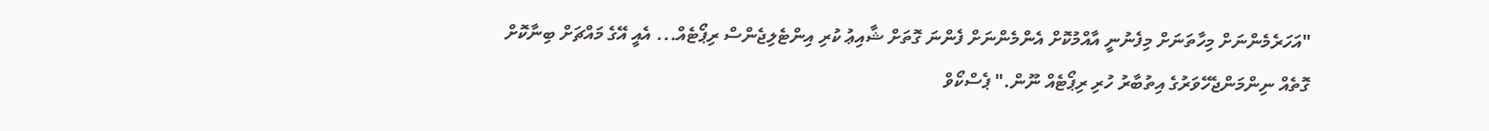"އަހަރެމެންނަށް މިހާތަނަށް މިފެނުނީ އާއްމުކޮށް އެންމެންނަށް ފެންނަ ގޮތަށް ޝާއިޢު ކުރި އިންޓެލިޖެންސް ރިޕޯޓެއް... އެއީ އޭގެ މައްޗަށް ބިނާކޮށް ގޮތެއް ނިންމަންޖެހޭވަރުގެ އިތުބާރު ހުރި ރިޕޯޓެއް ނޫން." ޕެސްކޯވް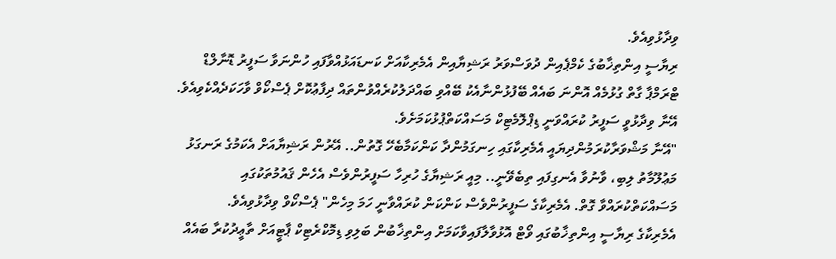ވިދާޅުވިއެވެ.
ރިޔާސީ އިންތިޚާބުގެ ކެމްޕެއިން ދުވަސްވަރު ރަޝިޔާއިން އެމެރިކާއަށް ކަނޑައަޅުއްވާފައި ހުންނަވާ ސަފީރު ޑޮނާލްޑް ޓްރަމްޕާ ގާތް ގުޅުމެއް އޮންނަ ބައެއް ބޭފުޅުންނާއެކު ބޭއްވި ބައްދަލުކުރެއްވުންތައް ދިފާޢުކޮށް ޕެސްކޯވް ވާހަކަދެއްކެވިއެވެ. އޭނާ ވިދާޅުވީ ސަފީރު ކުރައްވަނީ ޑިޕްލޮމެޓިކް މަސައްކަތްޕުޅުކަމަށެވެ.
"އޭނާ މަޝްވަރާކުރަމުންދިޔައީ އެމެރިކާގައި ހިނގަމުންދާ ކަންކަމާބެހޭ ގޮތުން.. އޭރުން ރަޝިޔާއަށް އެކަމުގެ ރަނގަޅު މަޢުލޫމާތު ލިބި، ވާނުވާ އެނގިފައި ތިބެވޭނީ.. މިއީ ރަޝިޔާގެ ހުރިހާ ސަފީރުންވެސް އެހެން ޤައުމުތަކުގައި މަސައްކަތްކުރައްވާ ގޮތް. އެމެރިކާގެ ސަފީރުންވެސް ކަންކަން ކުރައްވާނީ ހަމަ މިހެން" ޕެސްކޯވް ވިދާޅުވިއެވެ.
އެމެރިކާގެ ރިޔާސީ އިންތިޚާބުގައި ވޯޓް އޮޅުވާލާފައިވާކަމަށް އިންތިޚާބުން ބަލިވި ޑިމޮކްރެޓިކް ޕާޓީއަށް ތާޢީދުކުރާ ބައެއް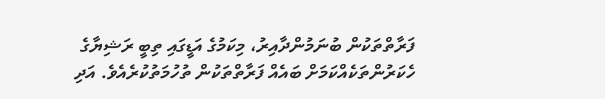ފަރާތްތަކުން ބުނަމުންދާއިރު، މިކަމުގެ އަޑީގައި ތިބީ ރަޝިޔާގެ ހެކަރުންތަކެއްކަމަށް ބައެއް ފަރާތްތަކުން ތުހުމަތުކުރެއެވެ. އަދި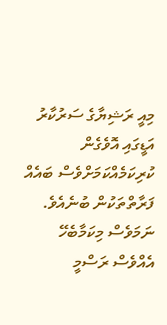މިއީ ރަޝިޔާގެ ސަރުކާރު އަޑީގައި އޮވެގެން ކުރިކަމެއްކަމަށްވެސް ބައެއް ފަރާތްތަކުން ބުނެއެވެ. ނަމަވެސް މިކަމާބެހޭ އެއްވެސް ރަސްމީ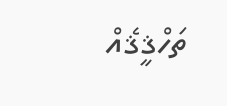ތަހްޤީޤެއް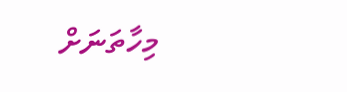މިހާތަނަށް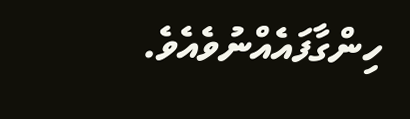ހިންގާފައެއްނުވެއެވެ.